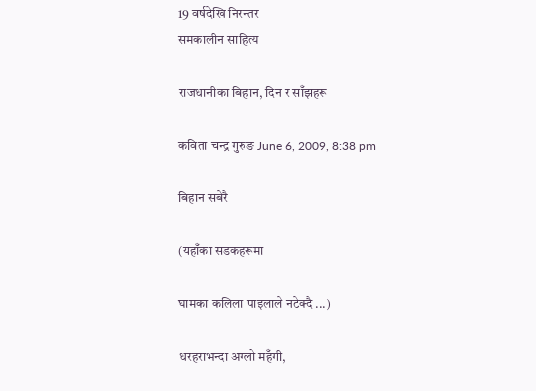19 वर्षदेखि निरन्तर
समकालीन साहित्य

राजधानीका बिहान, दिन र साँझहरू

कविता चन्द्र गुरुङ June 6, 2009, 8:38 pm

बिहान सबेरै

(यहाँका सडकहरूमा

घामका कलिला पाइलाले नटेक्दै ...)

धरहराभन्दा अग्लो महँगी,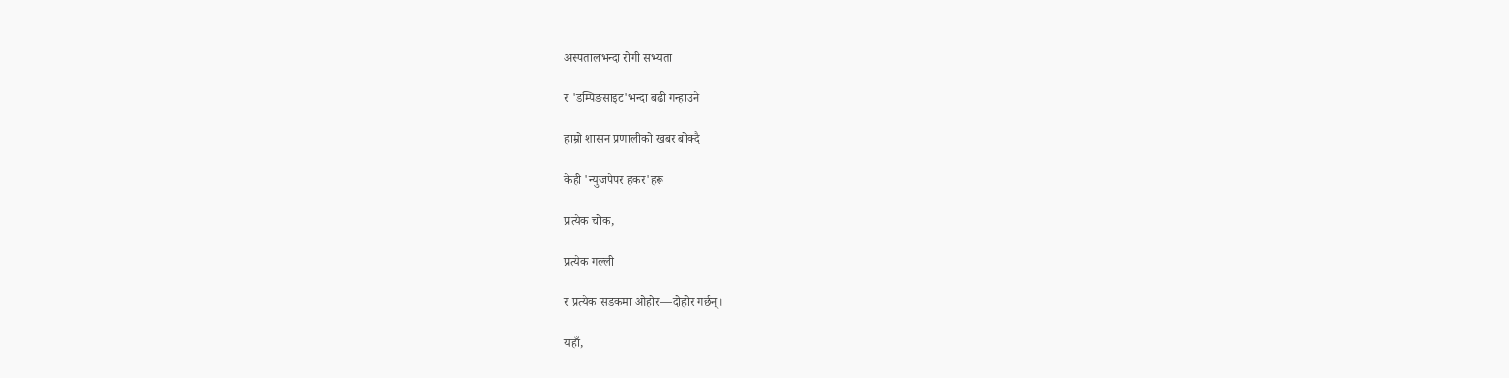अस्पतालभन्दा रोगी सभ्यता

र 'डम्पिङसाइट'भन्दा बढी गन्हाउने

हाम्रो शासन प्रणालीको खबर बोक्दै

केही 'न्युजपेपर हकर'हरू

प्रत्येक चोक,

प्रत्येक गल्ली

र प्रत्येक सडकमा ओहोर―दोहोर गर्छन्।

यहाँ,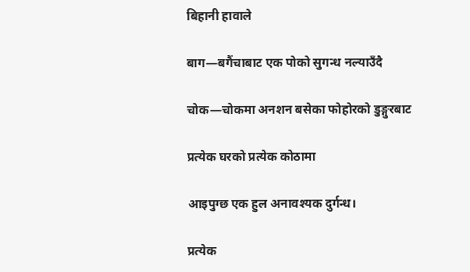बिहानी हावाले

बाग―बगैंचाबाट एक पोको सुगन्ध नल्याउँदै

चोक―चोकमा अनशन बसेका फोहोरको डुङ्गुरबाट

प्रत्येक घरको प्रत्येक कोठामा

आइपुग्छ एक हुल अनावश्यक दुर्गन्ध।

प्रत्येक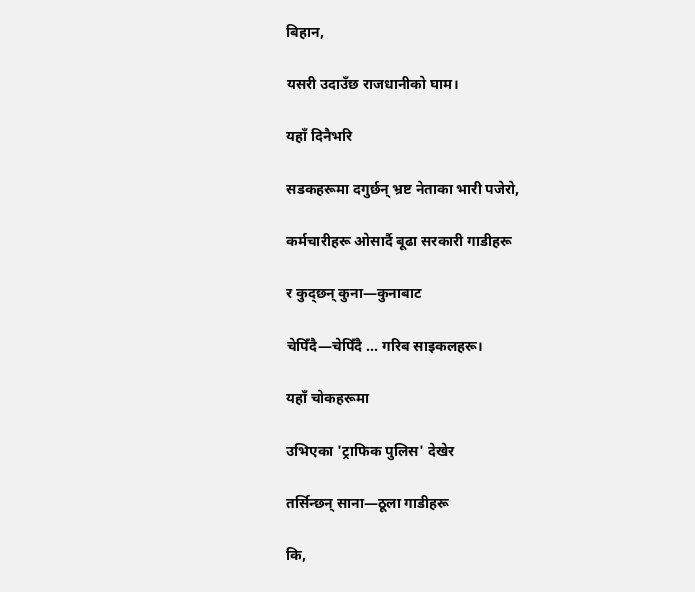बिहान,

यसरी उदाउँछ राजधानीको घाम।

यहाँ दिनैभरि

सडकहरूमा दगुर्छन् भ्रष्ट नेताका भारी पजेरो,

कर्मचारीहरू ओसार्दै बूढा सरकारी गाडीहरू

र कुद्छन् कुना―कुनाबाट

चेपिँदै―चेपिँदै ... गरिब साइकलहरू।

यहाँ चोकहरूमा

उभिएका 'ट्राफिक पुलिस' देखेर

तर्सिन्छन् साना―ठूला गाडीहरू

कि,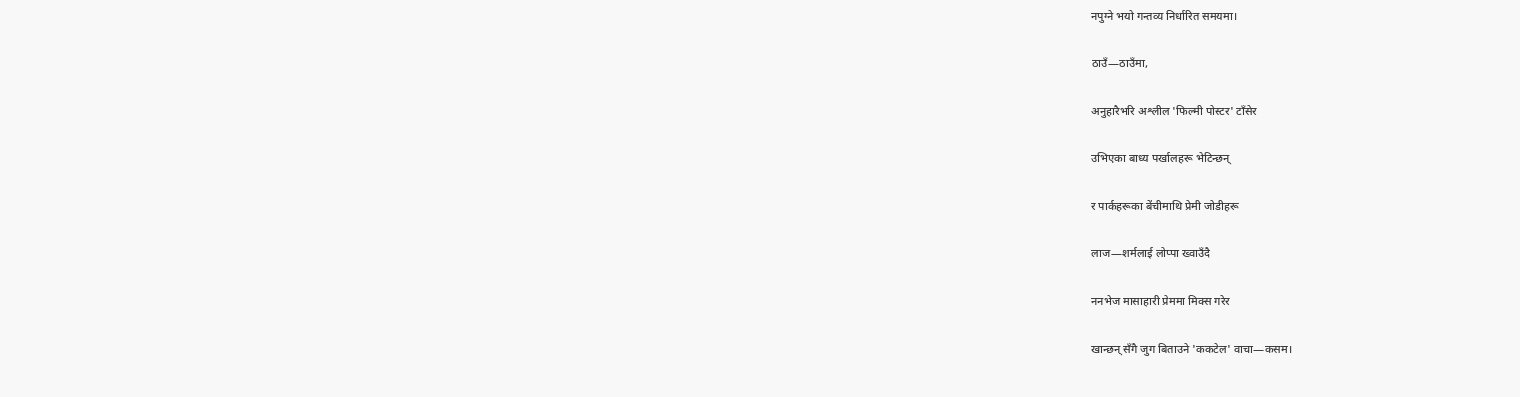नपुग्ने भयो गन्तव्य निर्धारित समयमा।

ठाउँ―ठाउँमा,

अनुहारैभरि अश्लील 'फिल्मी पोस्टर' टाँसेर

उभिएका बाध्य पर्खालहरू भेटिन्छन्

र पार्कहरूका बेंचीमाथि प्रेमी जोडीहरू

लाज―शर्मलाई लोप्पा ख्वाउँदै

ननभेज मासाहारी प्रेममा मिक्स गरेर

खान्छन् सँगै जुग बिताउने 'ककटेल' वाचा―कसम।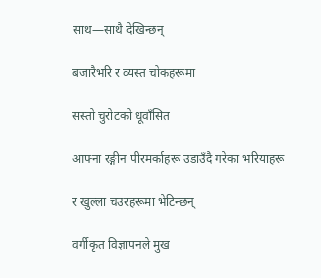साथ―साथै देखिन्छन्

बजारैभरि र व्यस्त चोकहरूमा

सस्तो चुरोटको धूवाँसित

आफ्ना रङ्गीन पीरमर्काहरू उडाउँदै गरेका भरियाहरू

र खुल्ला चउरहरूमा भेटिन्छन्

वर्गीकृत विज्ञापनले मुख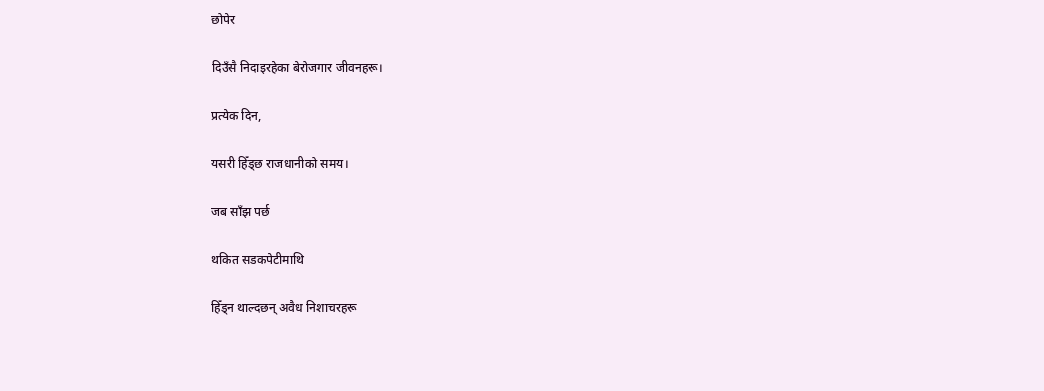छोपेर

दिउँसै निदाइरहेका बेरोजगार जीवनहरू।

प्रत्येक दिन,

यसरी हिँड्छ राजधानीको समय।

जब साँझ पर्छ

थकित सडकपेटीमाथि

हिँड्न थाल्दछन् अवैध निशाचरहरू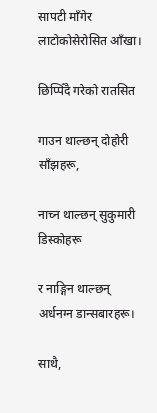सापटी माँगेर लाटोकोसेरोसित आँखा।

छिप्पिँदै गरेको रातसित

गाउन थाल्छन् दोहोरी साँझहरू,

नाच्न थाल्छन् सुकुमारी डिस्कोहरू

र नाङ्गिन थाल्छन् अर्धनग्न डान्सबारहरू।

साथै,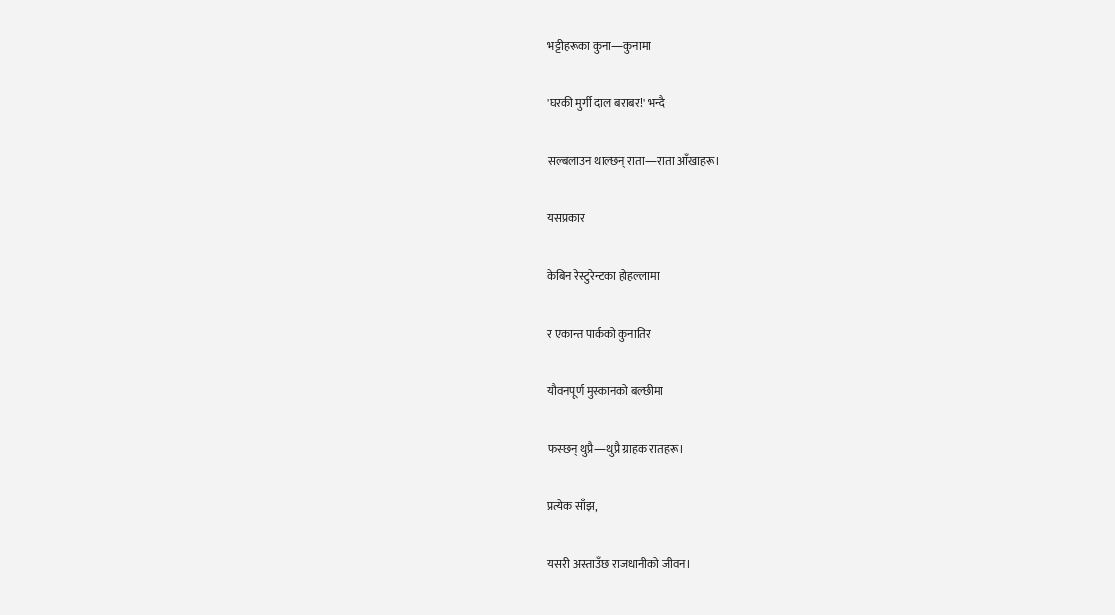भट्टीहरूका कुना―कुनामा

'घरकी मुर्गी दाल बराबर!' भन्दै

सल्बलाउन थाल्छन् राता―राता आँखाहरू।

यसप्रकार

केबिन रेस्टुरेन्टका होहल्लामा

र एकान्त पार्कको कुनातिर

यौवनपूर्ण मुस्कानको बल्छीमा

फस्छन् थुप्रै―थुप्रै ग्राहक रातहरू।

प्रत्येक साँझ,

यसरी अस्ताउँछ राजधानीको जीवन।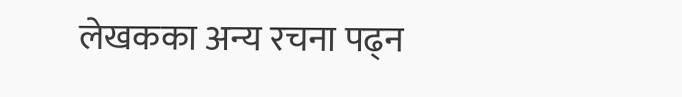लेखकका अन्य रचना पढ्न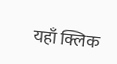यहाँ क्लिक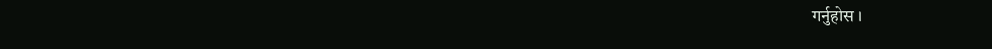गर्नुहोस ।